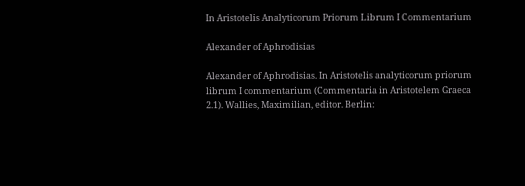In Aristotelis Analyticorum Priorum Librum I Commentarium

Alexander of Aphrodisias

Alexander of Aphrodisias. In Aristotelis analyticorum priorum librum I commentarium (Commentaria in Aristotelem Graeca 2.1). Wallies, Maximilian, editor. Berlin: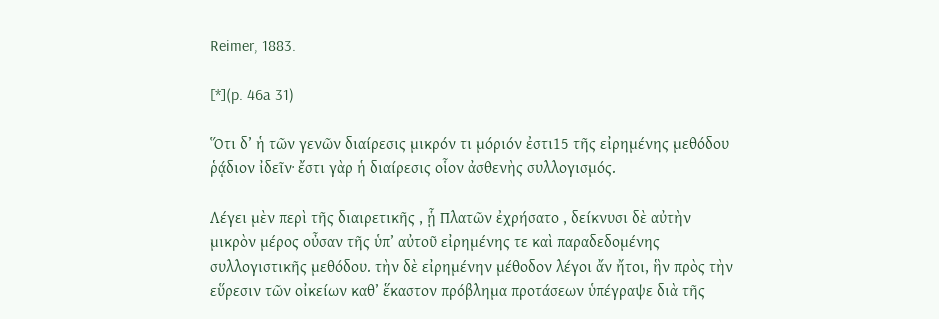Reimer, 1883.

[*](p. 46a 31)

Ὅτι δ’ ἡ τῶν γενῶν διαίρεσις μικρόν τι μόριόν ἐστι15 τῆς εἰρημένης μεθόδου ῥᾴδιον ἰδεῖν· ἔστι γὰρ ἡ διαίρεσις οἷον ἀσθενὴς συλλογισμός.

Λέγει μὲν περὶ τῆς διαιρετικῆς , ᾗ Πλατῶν ἐχρήσατο , δείκνυσι δὲ αὐτὴν μικρὸν μέρος οὖσαν τῆς ὑπ’ αὐτοῦ εἰρημένης τε καὶ παραδεδομένης συλλογιστικῆς μεθόδου. τὴν δὲ εἰρημένην μέθοδον λέγοι ἄν ἤτοι, ἣν πρὸς τὴν εὕρεσιν τῶν οἰκείων καθ’ ἕκαστον πρόβλημα προτάσεων ὑπέγραψε διὰ τῆς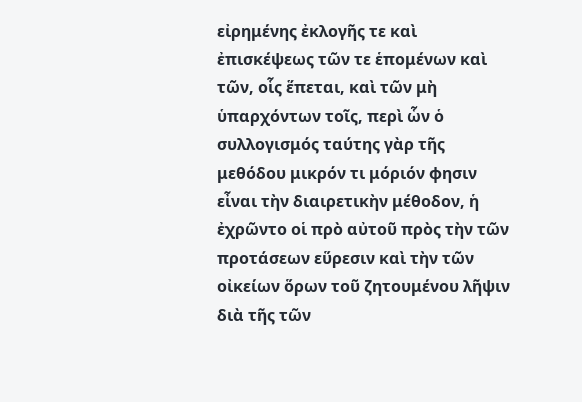εἰρημένης ἐκλογῆς τε καὶ ἐπισκέψεως τῶν τε ἑπομένων καὶ τῶν, οἷς ἕπεται, καὶ τῶν μὴ ὑπαρχόντων τοῖς, περὶ ὧν ὁ συλλογισμός ταύτης γὰρ τῆς μεθόδου μικρόν τι μόριόν φησιν εἶναι τὴν διαιρετικὴν μέθοδον, ἡ ἐχρῶντο οἱ πρὸ αὐτοῦ πρὸς τὴν τῶν προτάσεων εὕρεσιν καὶ τὴν τῶν οἰκείων ὅρων τοῦ ζητουμένου λῆψιν διὰ τῆς τῶν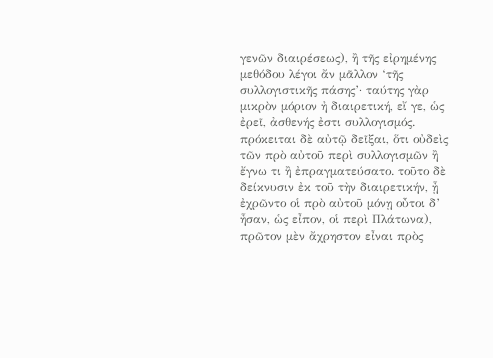γενῶν διαιρέσεως), ἢ τῆς εἰρημένης μεθόδου λέγοι ἄν μᾶλλον ‘τῆς συλλογιστικῆς πάσης’· ταύτης γὰρ μικρὸν μόριον ἠ διαιρετική, εἴ γε, ὡς ἐρεῖ, ἀσθενής ἐστι συλλογισμός. πρόκειται δὲ αὐτῷ δεῖξαι, ὅτι οὐδεὶς τῶν πρὸ αὐτοῦ περὶ συλλογισμῶν ἢ ἔγνω τι ἢ ἐπραγματεύσατο. τοῦτο δὲ δείκνυσιν ἐκ τοῦ τὴν διαιρετικήν, ᾖ ἐχρῶντο οἱ πρὸ αὐτοῦ μόνῃ οὖτοι δ’ ἦσαν, ὡς εἶπον, οἱ περὶ Πλάτωνα), πρῶτον μὲν ἄχρηστον εἶναι πρὸς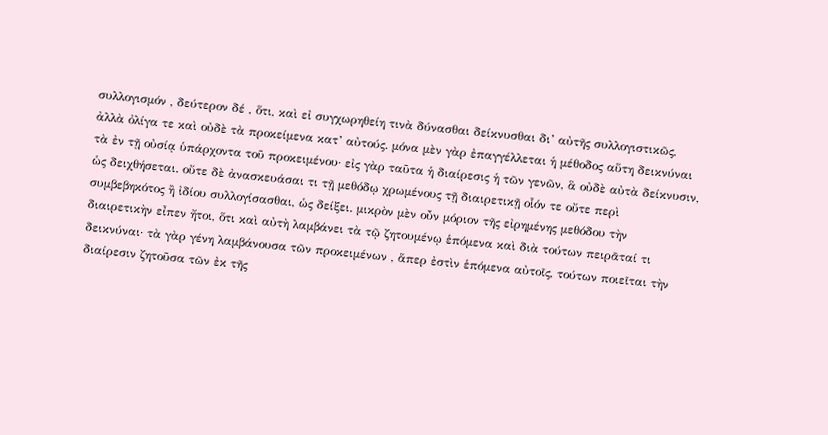συλλογισμόν , δεύτερον δέ , ὅτι, καὶ εἰ συγχωρηθείη τινὰ δύνασθαι δείκνυσθαι δι’ αὐτῆς συλλογιστικῶς, ἀλλὰ ὀλίγα τε καὶ οὐδὲ τὰ προκείμενα κατ’ αὐτούς. μόνα μὲν γὰρ ἐπαγγέλλεται ἡ μέθοδος αὕτη δεικνύναι τὰ ἐν τῇ οὐσίᾳ ὑπάρχοντα τοῦ προκειμένου· εἰς γὰρ ταῦτα ἡ διαίρεσις ἡ τῶν γενῶν, ἃ οὐδὲ αὐτὰ δείκνυσιν, ὡς δειχθήσεται. οὔτε δὲ ἀνασκευάσαι τι τῇ μεθόδῳ χρωμένους τῇ διαιρετικῇ οἷόν τε οὔτε περὶ συμβεβηκότος ἢ ἰδίου συλλογίσασθαι, ὡς δείξει. μικρὸν μὲν οὖν μόριον τῆς εἰρημένης μεθόδου τὴν διαιρετικὴν εἶπεν ἤτοι, ὅτι καὶ αὐτὴ λαμβάνει τὰ τῷ ζητουμένῳ ἑπόμενα καὶ διὰ τούτων πειρᾶταί τι δεικνύναι· τὰ γὰρ γένη λαμβάνουσα τῶν προκειμένων , ἅπερ ἐστὶν ἑπόμενα αὐτοῖς, τούτων ποιεῖται τὴν διαίρεσιν ζητοῦσα τῶν ἐκ τῆς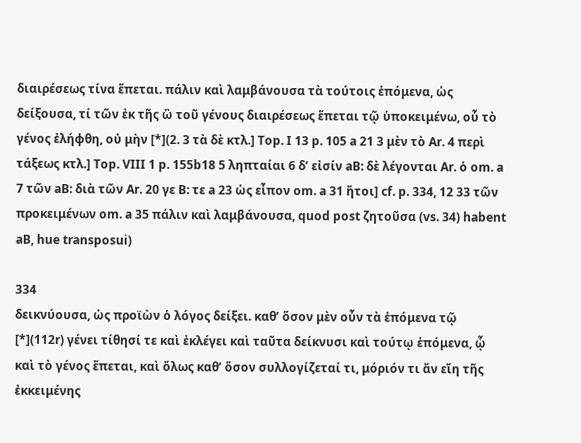διαιρέσεως τίνα ἕπεται. πάλιν καὶ λαμβάνουσα τὰ τούτοις ἑπόμενα, ὡς δείξουσα, τί τῶν ἐκ τῆς ὢ τοῦ γένους διαιρέσεως ἕπεται τῷ ὑποκειμένω, οὗ τὸ γένος ἐλήφθη, οὐ μὴν [*](2. 3 τὰ δὲ κτλ.] Top. I 13 p. 105 a 21 3 μὲν τὸ Ar. 4 περὶ τάξεως κτλ.] Top. VIII 1 p. 155b18 5 ληπταίαι 6 δ’ εἰσίν aB: δὲ λέγονται Αr. ὁ om. a 7 τῶν aB: διὰ τῶν Ar. 20 γε Β: τε a 23 ὡς εἶπον om. a 31 ἤτοι] cf. p. 334, 12 33 τῶν προκειμένων om. a 35 πάλιν καὶ λαμβάνουσα, quod post ζητοῦσα (vs. 34) habent aB, hue transposui)

334
δεικνύουσα, ὡς προϊὼν ὁ λόγος δείξει. καθ’ ὅσον μὲν οὖν τὰ ἑπόμενα τῷ [*](112r) γένει τίθησί τε καὶ ἐκλέγει καὶ ταῦτα δείκνυσι καὶ τούτῳ ἑπόμενα, ᾧ καὶ τὸ γένος ἕπεται, καὶ ὅλως καθ’ ὅσον συλλογίζεταί τι, μόριόν τι ἄν εἴη τῆς ἐκκειμένης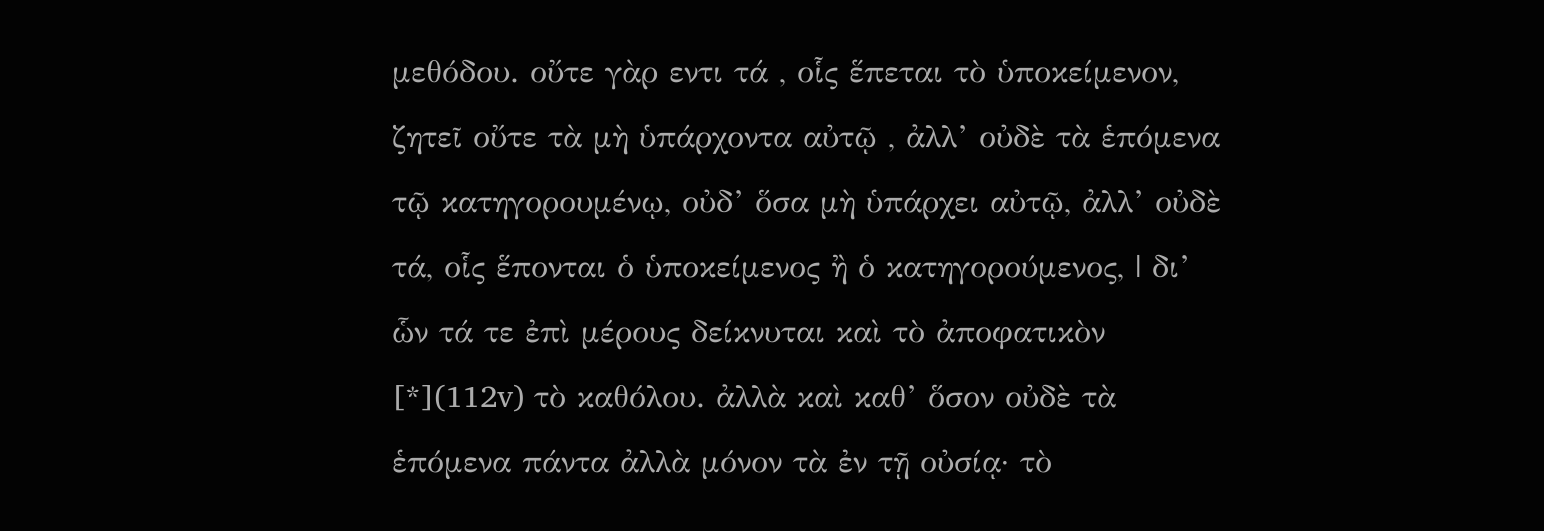μεθόδου. οὔτε γὰρ εντι τά , οἷς ἕπεται τὸ ὑποκείμενον, ζητεῖ οὔτε τὰ μὴ ὑπάρχοντα αὐτῷ , ἀλλ’ οὐδὲ τὰ ἑπόμενα τῷ κατηγορουμένῳ, οὐδ’ ὅσα μὴ ὑπάρχει αὐτῷ, ἀλλ’ οὐδὲ τά, οἷς ἕπονται ὁ ὑποκείμενος ἢ ὁ κατηγορούμενος, | δι’ ὧν τά τε ἐπὶ μέρους δείκνυται καὶ τὸ ἀποφατικὸν [*](112v) τὸ καθόλου. ἀλλὰ καὶ καθ’ ὅσον οὐδὲ τὰ ἑπόμενα πάντα ἀλλὰ μόνον τὰ ἐν τῇ οὐσίᾳ· τὸ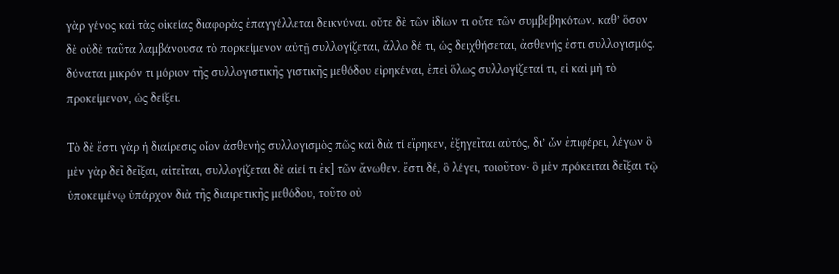γὰρ γένος καὶ τὰς οἰκείας διαφορὰς ἐπαγγέλλεται δεικνύναι. οὔτε δὲ τῶν ἰδίων τι οὗτε τῶν συμβεβηκότων. καθ’ ὅσον δὲ οὐδὲ ταῦτα λαμβάνουσα τὸ πορκείμενον αὐτῇ συλλογίζεται, ἄλλο δέ τι, ὡς δειχθήσεται, ἀσθενής ἐστι συλλογισμός. δύναται μικρόν τι μόριον τῆς συλλογιστικῆς γιστικῆς μεθόδου εἰρηκέναι, ἐπεὶ ὅλως συλλογίζεταί τι, εἰ καὶ μὴ τὸ προκείμενον, ὡς δείξει.

Τὸ δὲ ἔστι γὰρ ἡ διαίρεσις οἷον ἀσθενὴς συλλογισμὸς πῶς καὶ διὰ τί εἴρηκεν, ἐξηγεῖται αὐτός, δι’ ὧν ἐπιφέρει, λέγων ὃ μὲν γὰρ δεῖ δεῖξαι, αἰτεῖται, συλλογίζεται δὲ αἰεί τι ἐκ] τῶν ἄνωθεν. ἔστι δέ, ὃ λέγει, τοιοῦτον· ὃ μὲν πρόκειται δεῖξαι τῷ ὑποκειμένῳ ὑπάρχον διὰ τῆς διαιρετικῆς μεθόδου, τοῦτο οὐ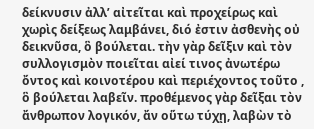δείκνυσιν ἀλλ’ αἰτεῖται καὶ προχείρως καὶ χωρὶς δείξεως λαμβάνει, διό ἐστιν ἀσθενὴς οὐ δεικνῦσα, ὃ βούλεται. τὴν γὰρ δεῖξιν καὶ τὸν συλλογισμὸν ποιεῖται αἰεί τινος ἀνωτέρω ὄντος καὶ κοινοτέρου καὶ περιέχοντος τοῦτο , ὃ βούλεται λαβεῖν. προθέμενος γὰρ δεῖξαι τὸν ἄνθρωπον λογικόν, ἄν οὕτω τύχῃ, λαβὼν τὸ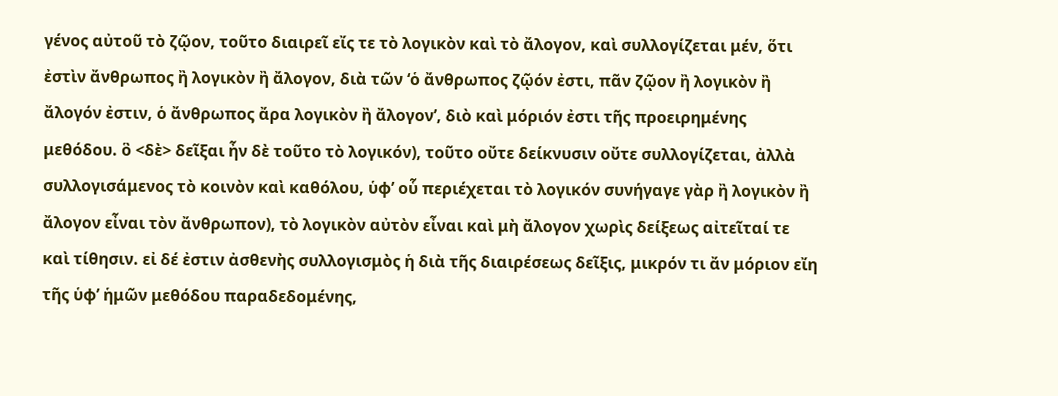γένος αὐτοῦ τὸ ζῷον, τοῦτο διαιρεῖ εἴς τε τὸ λογικὸν καὶ τὸ ἄλογον, καὶ συλλογίζεται μέν, ὅτι ἐστὶν ἄνθρωπος ἢ λογικὸν ἢ ἄλογον, διὰ τῶν ‘ὁ ἄνθρωπος ζῷόν ἐστι, πᾶν ζῷον ἢ λογικὸν ἢ ἄλογόν ἐστιν, ὁ ἄνθρωπος ἄρα λογικὸν ἢ ἄλογον’, διὸ καὶ μόριόν ἐστι τῆς προειρημένης μεθόδου. ὃ <δὲ> δεῖξαι ἦν δὲ τοῦτο τὸ λογικόν), τοῦτο οὔτε δείκνυσιν οὔτε συλλογίζεται, ἀλλὰ συλλογισάμενος τὸ κοινὸν καὶ καθόλου, ὑφ’ οὗ περιέχεται τὸ λογικόν συνήγαγε γὰρ ἢ λογικὸν ἢ ἄλογον εἶναι τὸν ἄνθρωπον), τὸ λογικὸν αὐτὸν εἶναι καὶ μὴ ἄλογον χωρὶς δείξεως αἰτεῖταί τε καὶ τίθησιν. εἰ δέ ἐστιν ἀσθενὴς συλλογισμὸς ἡ διὰ τῆς διαιρέσεως δεῖξις, μικρόν τι ἄν μόριον εἴη τῆς ὑφ’ ἡμῶν μεθόδου παραδεδομένης,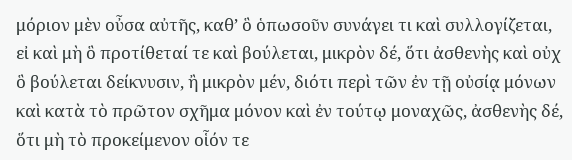μόριον μὲν οὖσα αὐτῆς, καθ’ ὃ ὁπωσοῦν συνάγει τι καὶ συλλογίζεται, εἰ καὶ μὴ ὃ προτίθεταί τε καὶ βούλεται, μικρὸν δέ, ὅτι ἀσθενὴς καὶ οὐχ ὃ βούλεται δείκνυσιν, ἢ μικρὸν μέν, διότι περὶ τῶν ἐν τῇ οὐσίᾳ μόνων καὶ κατὰ τὸ πρῶτον σχῆμα μόνον καὶ ἐν τούτῳ μοναχῶς, ἀσθενὴς δέ, ὅτι μὴ τὸ προκείμενον οἷόν τε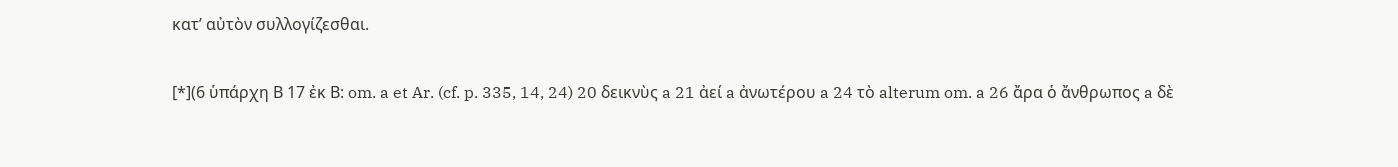κατ’ αὐτὸν συλλογίζεσθαι.

[*](6 ὑπάρχη Β 17 ἐκ Β: om. a et Ar. (cf. p. 335, 14, 24) 20 δεικνὺς a 21 ἀεί a ἀνωτέρου a 24 τὸ alterum om. a 26 ἄρα ὁ ἄνθρωπος a δὲ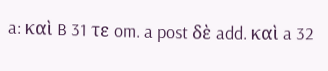a: καὶ B 31 τε om. a post δὲ add. καὶ a 32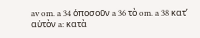av om. a 34 ὁποσοῦν a 36 τὸ om. a 38 κατ’ αὐτὸν a: κατὰ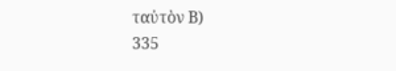ταὐτὸν Β)
335